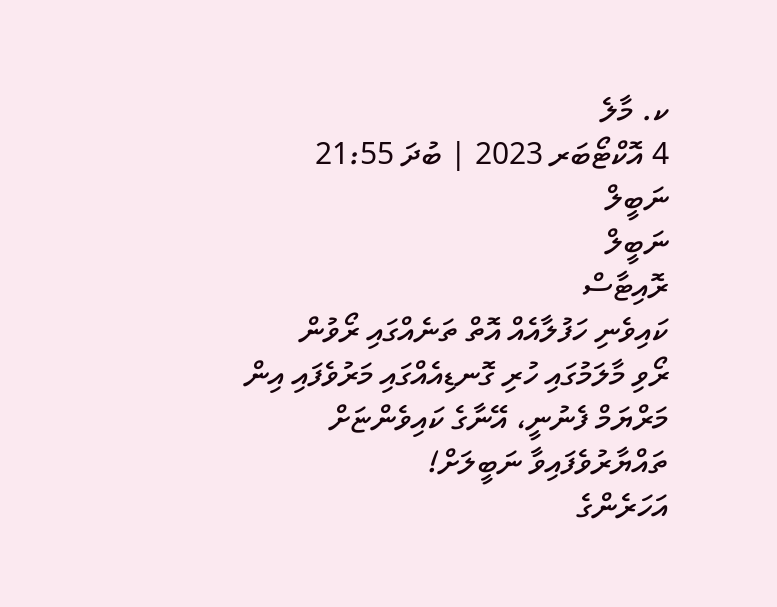ކ. މާލެ
4 އޮކްޓޯބަރ 2023 | ބުދަ 21:55
ނަބީލް
ނަބީލް
ރޮއިޓާސް
ކައިވެނި ހަފުލާއެއް އޮތް ތަނެއްގައި ރޯވުން
ރޯވި މާލަމުގައި ހުރި ގޮނޑިއެއްގައި މަރުވެފައި އިން މަރްޔަމް ފެނުނީ، އޭނާގެ ކައިވެންޏަށް ތައްޔާރުވެފައިވާ ނަބީލަށް!
އަހަރެންގެ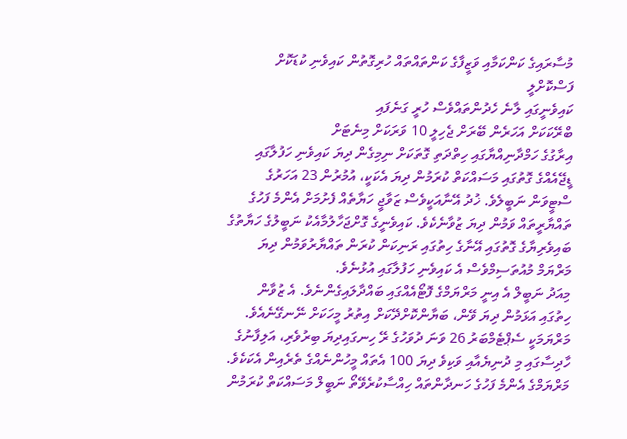މުސާރައިގެ ކަންކަމާއި ވަޒީފާގެ ކަންތައްތައް ހުރިގޮތުން ކައިވެނި ކުޑަކޮށް ފަސްކޮށްލީ
ކައިވެނީގައި ލާނެ ހެދުންތައްވެސް ހުރީ ގަނެފައި
ބްރޭކަކަށް އަހަރެން ބޭރަށް ޖެހިލީ 10 ވަރަކަށް މިނެޓަށް
އިރާގުގެ ހަމްދާނިއްޔާގައި ހިތްދަތި ގޮތަކަށް ނިމިގެން ދިޔަ ކައިވެނި ހަފުލާގައި ޑީޖޭއެއްގެ ގޮތުގައި މަސައްކަތް ކުރަމުން ދިޔަ އެކަކީ، އުމުރުން 23 އަހަރުގެ ސްޓީވަން ނަބީލެވެ. ޚުދު އޭނާއަކީވެސް ޒަވާޖީ ހަޔާތެއް ފެށުމަށް އެންމެ ފަހުގެ ތައްޔާރީތައް ވަމުން ދިޔަ ޒުވާނެކެވެ. ކައިވެނީގެ ގޮށްޖަހާލުމާއެކު ނަބީލުގެ ހަޔާތުގެ ބައިވެރިޔާގެ ގޮތުގައި އޭނާގެ ހިތުގައި ރަނިކަން ކުރަން ތައްޔާރުވަމުން ދިޔަ މަރްޔަމް މުއުތަސިމްވެސް އެ ކައިވެނި ހަފުލާގައި އުޅުނެވެ.
މިއަދު ނަބީލް އެ އިނީ މަރްޔަމްގެ ފޮޓޯއެއްގައި ބައްދާލައިގެންނެވެ. އެ ޒުވާން ހިތުގައި އަޅަމުން ދިޔަ ވޭން، ބަޔާންކޮށްދޭކަށް އިތުރު މީހަކަށް ނޭނގޭނެއެވެ. މަރްޔަމަކީ ސެޕްޓެމްބަރު 26 ވަނަ ދުވަހުގެ ރޭ ހިނގައިދިޔަ ބިރުވެރި، އަލިފާނުގެ ހާދިސާގައި މި ދުނިޔެއާއި ވަކިވެ ދިޔަ 100 އެތައް މީހުންނެއްގެ ތެރެއިން އެކަކެވެ. މަރްޔަމްގެ އެންމެ ފަހުގެ ހަނދާންތައް ހިއްސާކުރެވޭތޯ ނަބީލް މަސައްކަތް ކުރަމުން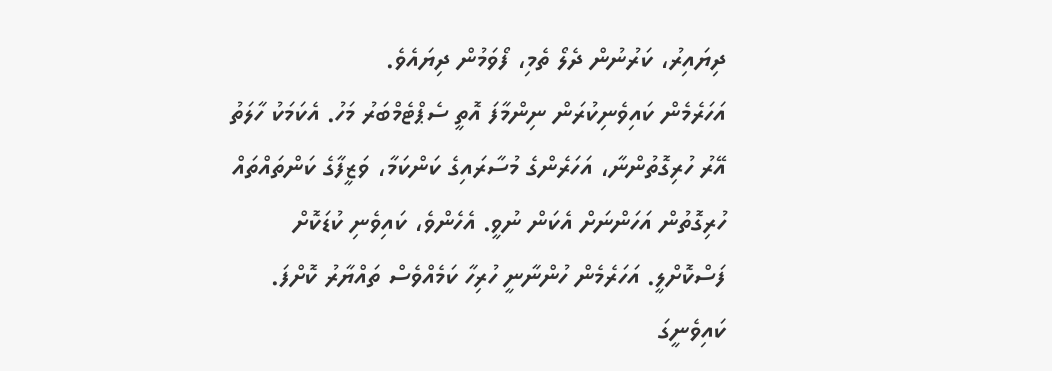ދިޔައިރު، ކަރުނުން ދެލޯ ތެމި، ފޯވަމުން ދިޔައެވެ.
އަހަރެމެން ކައިވެނިކުރަން ނިންމާފަ އޮތީ ސެޕްޓެމްބަރު މަހު. އެކަމަކު ހާލަތު އޭރު ހުރިގޮތުންނާ، އަހަރެންގެ މުސާރައިގެ ކަންކަމާ، ވަޒީފާގެ ކަންތައްތައް ހުރިގޮތުން އަހަންނަށް އެކަން ނުވީ. އެހެންވެ، ކައިވެނި ކުޑަކޮށް ފަސްކޮށްލީ. އަހަރެމެން ހުންނާނީ ހުރިހާ ކަމެއްވެސް ތައްޔާރު ކޮށްފަ. ކައިވެނީގަ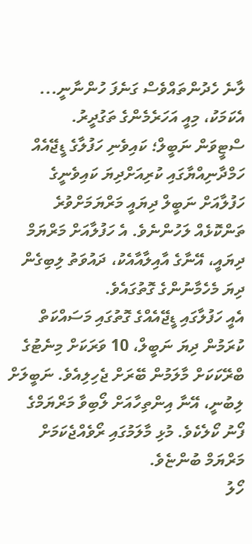ލާނެ ހެދުންތައްވެސް ގަނެފަ ހުންނާނީ... އެކަމަކު، މިއީ އަހަރެމެންގެ ތަގުދީރު.
ސްޓީވަން ނަބީލް؛ ކައިވެނި ހަފުލާގެ ޑީޖޭއެއް
ހަމްދާނިއްޔާގައި ކުރިއަށްދިޔަ ކައިވެނީގެ ހަފުލާއަށް ނަބީލް ދިޔައީ މަރްޔަމަށްވުރެ ތަންކޮޅެއް ލަހުންނެވެ. އެ ހަފުލާއަށް މަރްޔަމް ދިޔައީ، އޭނާގެ އާއިލާއާއެކު، ދައުވަތު ލިބިގެން ދިޔަ މެހެމާނުންގެ ގޮތުގައެވެ.
އެއީ ހަފުލާގައި ޑީޖޭއެއްގެ ގޮތުގައި މަސައްކަތް ކުރަމުން ދިޔަ ނަބީލް، 10 ވަރަކަށް މިނެޓުގެ ބްރޭކަކަށް މާލަމުން ބޭރަށް ޖެހިލިއެވެ. ނަބީލަށް ލިބުނީ، އޭނާ އިންތިހާއަށް ލޯބިވާ މަރްޔަމްގެ ފޯނު ކޯލެކެވެ. މުޅި މާލަމުގައި ރޯވެއްޖެކަމަށް މަރްޔަމް ބުންޏެވެ.
ހޯލު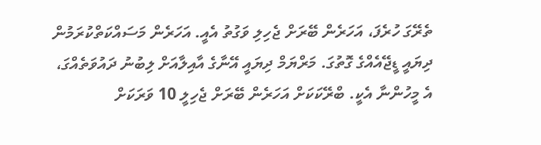ތެރޭގަ ހުރެފަ، އަހަރެން ބޭރަށް ޖެހިލި ވަގުތު އެއީ. އަހަރެން މަސައްކަތްކުރަމުން ދިޔައީ ޑީޖޭއެއްގެ ގޮތުގަ. މަރްޔަމް ދިޔައީ އޭނާގެ އާއިލާއަށް ލިބުނު ދައުވަތެއްގަ، އެ މީހުންނާ އެކީ. ބްރޭކަކަށް އަހަރެން ބޭރަށް ޖެހިލީ 10 ވަރަކަށް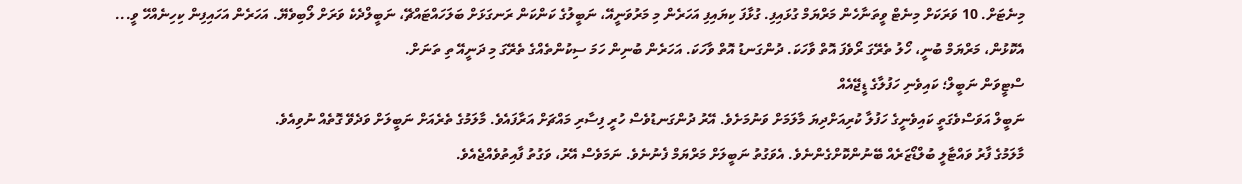މިނެޓަށް. 10 ވަރަކަށް މިނެޓް ވީތަނާހެން މަރްޔަމް ގުޅައިފި. ގުޅާފަ ކިޔައިފި އަހަރެން މި މަރުވަނީއޭ، ނަބީލުގެ ކަންކަން ރަނގަޅަށް ބަލަހައްޓައްޗޭ، ނަބީލްދެކެ ވަރަށް ލޯބިވެޔޭ. އަހަރެން އަހައިފިން ކިހިނެއްހޭ ވީ... އެކޮޅުން، މަރްޔަމް ބުނީ، ހޯލު ތެރޭގަ ރޯވެފަ އޮތް ވާހަކަ. ދުންގަނޑު އޮތް ވާހަކަ. އަހަރެން ބުނިން ހަމަ ސިކުންތެއްގެ ތެރޭގަ މި ދަނީއޭ ތި ތަނަށް.
ސްޓީވަން ނަބީލް؛ ކައިވެނި ހަފުލާގެ ޑީޖޭއެއް
ނަބީލް އަވަސްވެގަތީ ކައިވެނީގެ ހަފުލާ ކުރިއަށްދިޔަ މާލަމަށް ވަނުމަށެވެ. އޭރު ދުންގަނޑުވެސް ހުރީ ފިސާރި މައްޗަށް އަރާފައެވެ. މާލަމުގެ ތެރެއަށް ނަބީލަށް ވަދެވޭ ގޮތެއް ނުވިއެވެ.
މާލަމުގެ ފާރު ވައްޓާލީ ބުލްޑޯޒަރެއް ބޭނުންކޮށްގެންނެވެ. އެވަގުތު ނަބީލަށް މަރްޔަމް ފެނުނެވެ. ނަމަވެސް އޭރު، ވަގުތު ފާއިތުވެއްޖެއެވެ.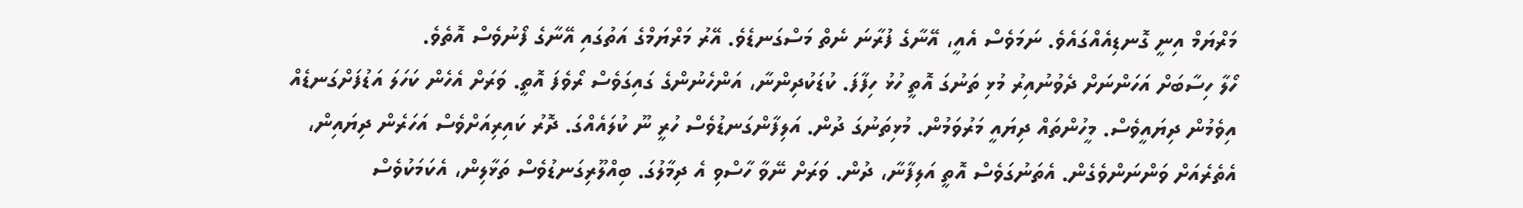މަރްޔަމް އިނީ ގޮނޑިއެއްގައެވެ. ނަމަވެސް އެއީ، އޭނާގެ ފުރާނަ ނެތް މަސްގަނޑެވެ. އޭރު މަރްޔަމްގެ އަތުގައި އޭނާގެ ފޯނުވެސް އޮތެވެ.
ހޯލާ ހިސާބަށް އަހަންނަށް ދެވުނުއިރު މުޅި ތަނުގަ އޮތީ ހުޅު ހިފާފަ. ކުޑަކުދިންނާ، އަންހެނުންގެ ގައިގަވެސް ރޯވެފަ އޮތީ. ވަރަށް އެހެން ކަހަލަ އަޑުފަށްގަނޑެއް އިވެމުން ދިޔައީވެސް. މީހުންތައް ދިޔައީ މަރުވަމުން. މުޅިތަނުގަ ދުން. އަލިފާންގަނޑުވެސް ހުރީ ނޫ ކުލައެއްގަ. ދޮރު ކައިރިއަށްވެސް އަހަރެން ދިޔައިން، އެތެރެއަށް ވަންނަންވެގެން. އެތަނުގަވެސް އޮތީ އަލިފާނާ، ދުން. ވަރަށް ނޭވާ ހާސްވި އެ ދިމާލުގަ. ބިއްލޫރިގަނޑުވެސް ތަޅާލިން، އެކަމަކުވެސް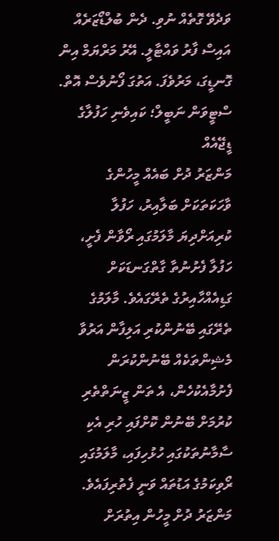ވަދެވޭ ގޮތެއް ނުވި. ދެން ބުލްޑޯޒަރެއް އައިސް ފާރު ވައްޓާލީ. އޭރު މަރްޔަމް އިން ގޮނޑީގަ، މަރުވެފަ. އަތުގަ ފޯނުވެސް އޮތް.
ސްޓީވަން ނަބީލް؛ ކައިވެނި ހަފުލާގެ ޑީޖޭއެއް
މަންޒަރު ދުށް ބައެއް މީހުންގެ ވާހަކަތަކަށް ބަލާއިރު، ހަފުލާ ކުރިއަށްދިޔަ މާލަމުގައި ރޯވާން ފެށީ، ހަފުލާ ފެށުނުތާ ގާތްގަނޑަކަށް ގަޑިއެއްހާއިރުގެ ތެރޭގައެވެ. މާލަމުގެ ތެރޭގައި ބޭނުންކުރި އަލިފާން އަރުވާ މެޝިންތަކެއް ބޭނުންކުރަން ފެށުމާއެކުހެން، އެ ތަން ޒީނަތްތެރި ކުރުމަށް ބޭނުން ކޮށްފައި ހުރި އެކި ސާމާނުތަކުގައި ހުޅުހިފައި، މާލަމުގައި ރޯވިކަމުގެ އަޑުތައް ވަނީ ފެތުރިފައެވެ. މަންޒަރު ދުށް މީހުން އިތުރަށް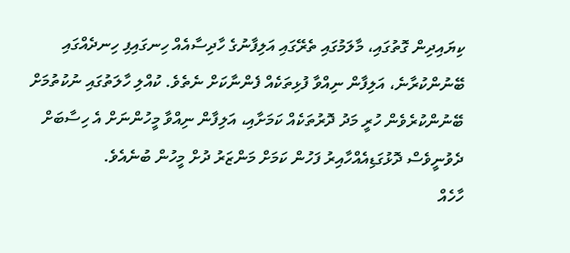ކިޔައިދިން ގޮތުގައި، މާލަމުގައި ތެރޭގައި އަލިފާނުގެ ހާދިސާއެއް ހިނގައިފި ހިނދެއްގައި ބޭނުންކުރާނެ، އަލިފާން ނިއްވާ ފުޅިތަކެއް ފެންނާކަށް ނެތެވެ. ކުއްލި ހާލަތުގައި ނުކުތުމަށް ބޭނުންކުރެވެން ހުރީ މަދު ދޮރުތަކެއް ކަމަށާއި، އަލިފާން ނިއްވާ މީހުންނަށް އެ ހިސާބަށް ދެވުނީވެސް ދޮޅުގަޑިއެއްހާއިރު ފަހުން ކަމަށް މަންޒަރު ދުށް މީހުން ބުނެއެވެ.
ހާހެއް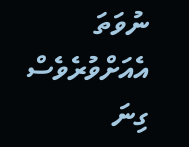ނުވަތަ އެއަށްވުރެވެސް ގިނަ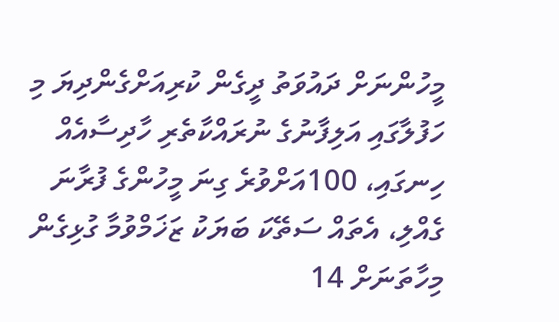މީހުންނަށް ދައުވަތު ދީގެން ކުރިއަށްގެންދިޔަ މި ހަފުލާގައި އަލިފާނުގެ ނުރައްކާތެރި ހާދިސާއެއް ހިނގައި، 100އަށްވުރެ ގިނަ މީހުންގެ ފުރާނަ ގެއްލި، އެތައް ސަތޭކަ ބަޔަކު ޒަޚަމްވުމާ ގުޅިގެން މިހާތަނަށް 14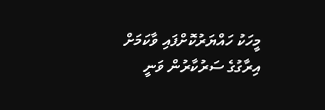މީހަކު ހައްޔަރުކޮށްފައި ވާކަމަށް އިރާގުގެ ސަރުކާރުން ވަނީ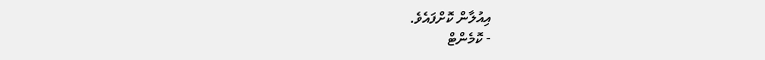އިއުލާން ކޮށްފައެވެ.
- ކޮމެންޓް